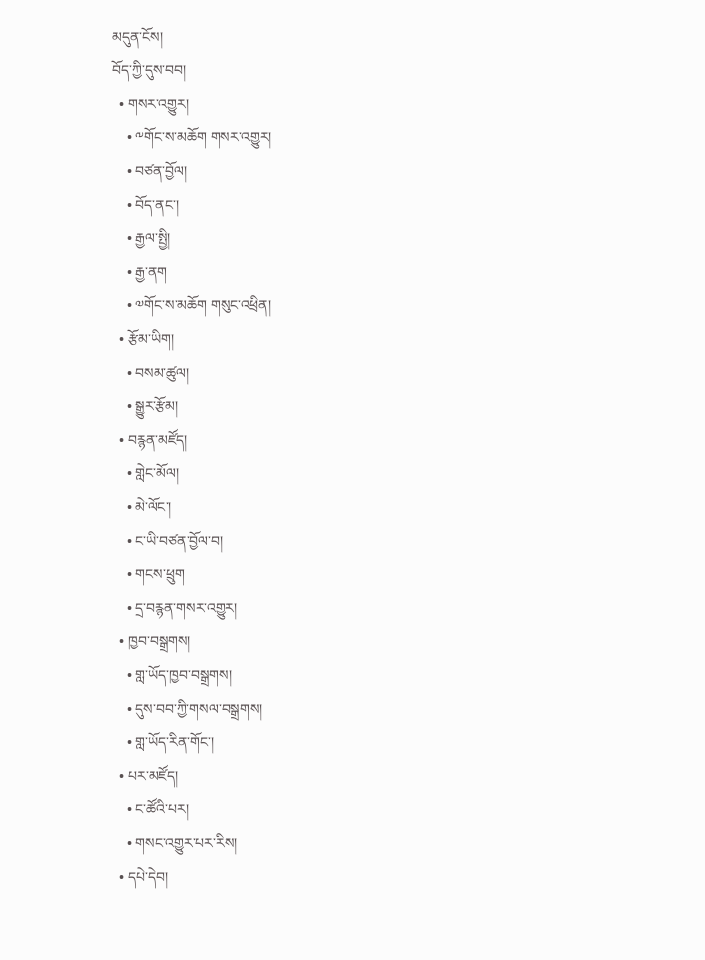མདུན་ངོས།
བོད་ཀྱི་དུས་བབ།
  • གསར་འགྱུར།
    • ༸གོང་ས་མཆོག གསར་འགྱུར།
    • བཙན་བྱོལ།
    • བོད་ནང་།
    • རྒྱལ་སྤྱི།
    • རྒྱ་ནག
    • ༧གོང་ས་མཆོག གསུང་འཕྲིན།
  • རྩོམ་ཡིག།
    • བསམ་ཚུལ།
    • སྒྱུར་རྩོམ།
  • བརྙན་མཛོད།
    • གླེང་མོལ།
    • མེ་ལོང་།
    • ང་ཡི་བཙན་བྱོལ་བ།
    • གངས་ཕྲུག
    • དྲ་བརྙན་གསར་འགྱུར།
  • ཁྱབ་བསྒྲགས།
    • གླ་ཡོད་ཁྱབ་བསྒྲགས།
    • དུས་བབ་ཀྱི་གསལ་བསྒྲགས།
    • གླ་ཡོད་རིན་གོང་།
  • པར་མཛོད།
    • ང་ཚོའི་པར།
    • གསང་འགྱུར་པར་རིས།
  • དཔེ་དེབ།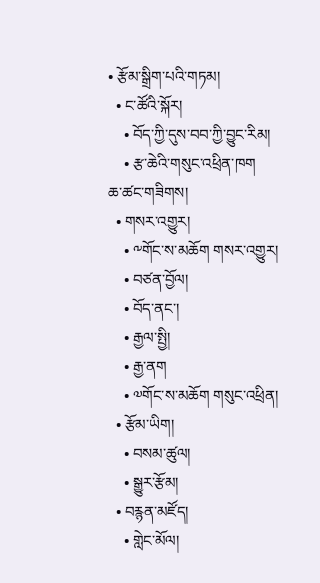• རྩོམ་སྒྲིག་པའི་གཏམ།
  • ང་ཚོའི་སྐོར།
    • བོད་ཀྱི་དུས་བབ་ཀྱི་བྱུང་རིམ།
    • རྩ་ཆེའི་གསུང་འཕྲིན་ཁག
ཆ་ཚང་གཟིགས།
  • གསར་འགྱུར།
    • ༸གོང་ས་མཆོག གསར་འགྱུར།
    • བཙན་བྱོལ།
    • བོད་ནང་།
    • རྒྱལ་སྤྱི།
    • རྒྱ་ནག
    • ༧གོང་ས་མཆོག གསུང་འཕྲིན།
  • རྩོམ་ཡིག།
    • བསམ་ཚུལ།
    • སྒྱུར་རྩོམ།
  • བརྙན་མཛོད།
    • གླེང་མོལ།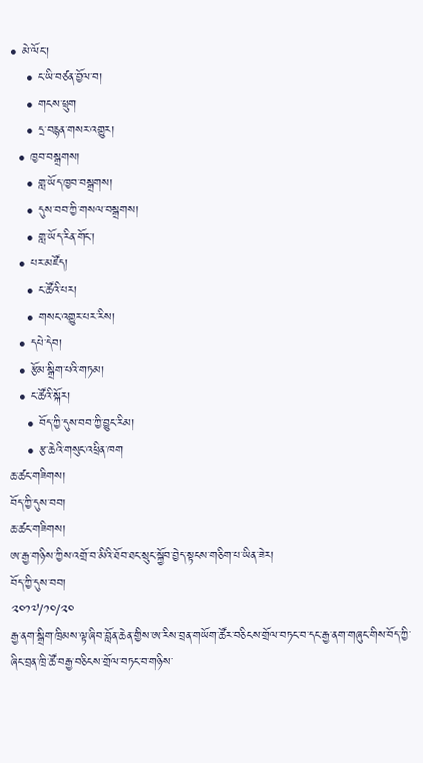• མེ་ལོང་།
    • ང་ཡི་བཙན་བྱོལ་བ།
    • གངས་ཕྲུག
    • དྲ་བརྙན་གསར་འགྱུར།
  • ཁྱབ་བསྒྲགས།
    • གླ་ཡོད་ཁྱབ་བསྒྲགས།
    • དུས་བབ་ཀྱི་གསལ་བསྒྲགས།
    • གླ་ཡོད་རིན་གོང་།
  • པར་མཛོད།
    • ང་ཚོའི་པར།
    • གསང་འགྱུར་པར་རིས།
  • དཔེ་དེབ།
  • རྩོམ་སྒྲིག་པའི་གཏམ།
  • ང་ཚོའི་སྐོར།
    • བོད་ཀྱི་དུས་བབ་ཀྱི་བྱུང་རིམ།
    • རྩ་ཆེའི་གསུང་འཕྲིན་ཁག
ཆ་ཚང་གཟིགས།
བོད་ཀྱི་དུས་བབ།
ཆ་ཚང་གཟིགས།
ཨ་རྒྱ་གཉིས་ཀྱིས་འགྲོ་བ་མིའི་ཐོབ་ཐང་སྲུང་སྐྱོབ་བྱེད་སྟངས་གཅིག་པ་ཡིན་ཟེར།
བོད་ཀྱི་དུས་བབ།
༢༠༡༧/༡༠/༢༠
རྒྱ་ནག་སྒྲིག་ཁྲིམས་ལྟ་ཞིབ་བློན་ཆེན་གྱིས་ཨ་རིས་བྲན་གཡོག་ཚོར་བཅིངས་གྲོལ་བཏང་བ་དང་རྒྱ་ནག་གཞུང་གིས་བོད་ཀྱི་ཞིང་བྲན་ཁྲི་ཚོ་བརྒྱ་བཅིངས་གྲོལ་བཏང་བ་གཉིས་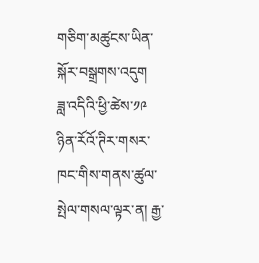གཅིག་མཚུངས་ཡིན་སྐོར་བསྒྲགས་འདུག
ཟླ་འདིའི་ཕྱི་ཚེས་༡༩ ཉིན་རོའོ་ཊིར་གསར་ཁང་གིས་གནས་ཚུལ་སྤེལ་གསལ་ལྟར་ན། རྒྱ་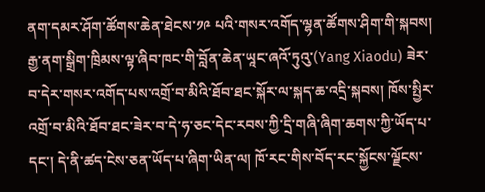ནག་དམར་ཤོག་ཚོགས་ཆེན་ཐེངས་༡༩ པའི་གསར་འགོད་ལྷན་ཚོགས་ཤིག་གི་སྐབས། རྒྱ་ནག་སྒྲིག་ཁྲིམས་ལྟ་ཞིབ་ཁང་གི་བློན་ཆེན་ཡཱང་ཞའོ་ཏུའུ་(Yang Xiaodu) ཟེར་བ་དེར་གསར་འགོད་པས་འགྲོ་བ་མིའི་ཐོབ་ཐང་སྐོར་ལ་སྐད་ཆ་འདྲི་སྐབས། ཁོས་སྤྱིར་འགྲོ་བ་མིའི་ཐོབ་ཐང་ཟེར་བ་དེ་ཧ་ཅང་དེང་རབས་ཀྱི་དྲི་གཞི་ཞིག་ཆགས་ཀྱི་ཡོད་པ་དང་། དེ་ནི་ཚད་ངེས་ཅན་ཡོད་པ་ཞིག་ཡིན་ལ། ཁོ་རང་གིས་བོད་རང་སྐྱོངས་ལྗོངས་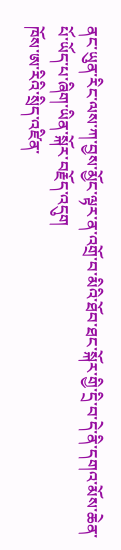ནང་ཡུན་རིང་ལས་ཀ་བྱས་མྱོང་ལྟར་ན་འགྲོ་བ་མིའི་ཐོབ་ཐང་སྐོར་གྱི་དྲི་བ་དེ་ནི་དགའ་མོས་ཆེན་པོ་ཡོད་པ་ཞིག་ཡིན་སྐོར་བརྗོད་འདུག
ཁོས་ཨ་རིའི་སྲིད་འཛིན་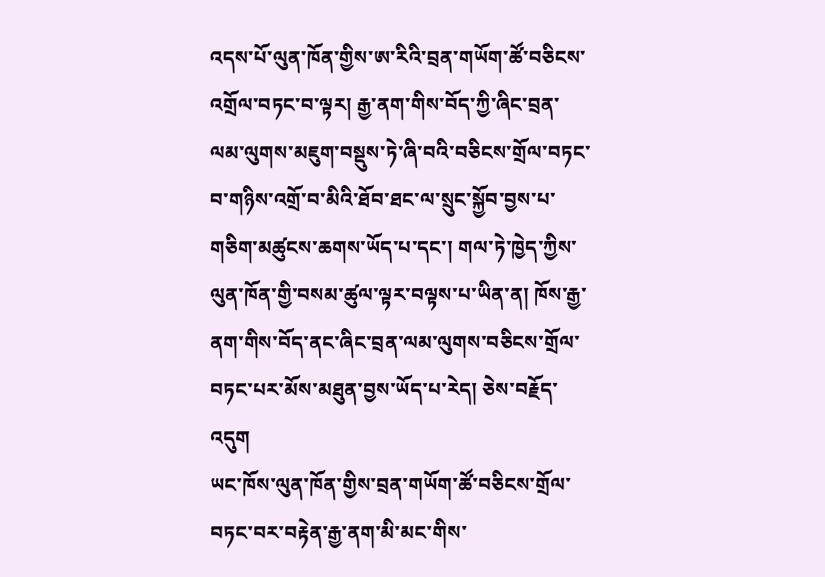འདས་པོ་ལུན་ཁོན་གྱིས་ཨ་རིའི་བྲན་གཡོག་ཚོ་བཅིངས་འགྲོལ་བཏང་བ་ལྟར། རྒྱ་ནག་གིས་བོད་ཀྱི་ཞིང་བྲན་ལམ་ལུགས་མཇུག་བསྡུས་ཏེ་ཞི་བའི་བཅིངས་གྲོལ་བཏང་བ་གཉིས་འགྲོ་བ་མིའི་ཐོབ་ཐང་ལ་སྲུང་སྐྱོབ་བྱས་པ་གཅིག་མཚུངས་ཆགས་ཡོད་པ་དང་། གལ་ཏེ་ཁྱེད་ཀྱིས་ལུན་ཁོན་གྱི་བསམ་ཚུལ་ལྟར་བལྟས་པ་ཡིན་ན། ཁོས་རྒྱ་ནག་གིས་བོད་ནང་ཞིང་བྲན་ལམ་ལུགས་བཅིངས་གྲོལ་བཏང་པར་མོས་མཐུན་བྱས་ཡོད་པ་རེད། ཅེས་བརྗོད་འདུག
ཡང་ཁོས་ལུན་ཁོན་གྱིས་བྲན་གཡོག་ཚོ་བཅིངས་གྲོལ་བཏང་བར་བརྟེན་རྒྱ་ནག་མི་མང་གིས་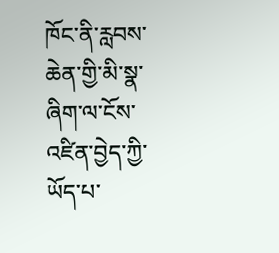ཁོང་ནི་རླབས་ཆེན་གྱི་མི་སྣ་ཞིག་ལ་ངོས་འཛིན་བྱེད་ཀྱི་ཡོད་པ་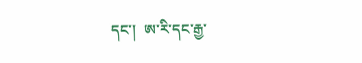དང་།  ཨ་རི་དང་རྒྱ་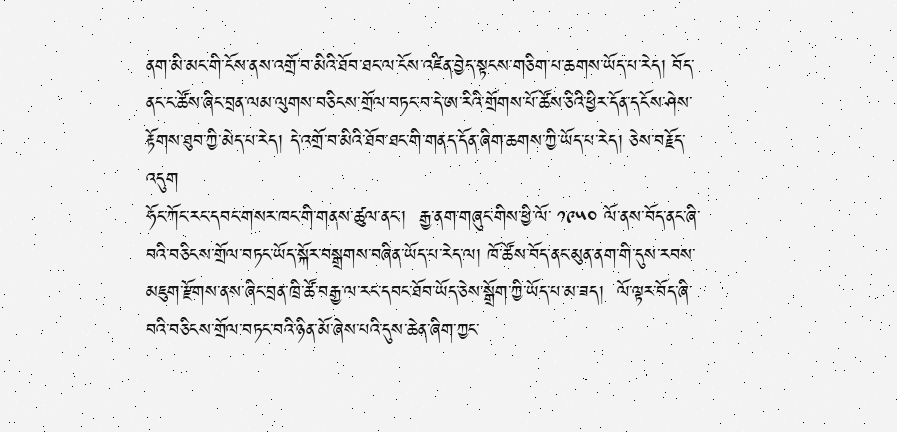ནག་མི་མང་གི་ངོས་ནས་འགྲོ་བ་མིའི་ཐོབ་ཐང་ལ་ངོས་འཛིན་བྱེད་སྟངས་གཅིག་པ་ཆགས་ཡོད་པ་རེད། བོད་ནང་ང་ཚོས་ཞིང་བྲན་ལམ་ལུགས་བཅིངས་གྲོལ་བཏང་བ་དེ་ཨ་རིའི་གྲོགས་པོ་ཚོས་ཅིའི་ཕྱིར་དོན་དངོས་ཤེས་རྟོགས་ཐུབ་ཀྱི་མེད་པ་རེད། དེ་འགྲོ་བ་མིའི་ཐོབ་ཐང་གི་གནད་དོན་ཞིག་ཆགས་ཀྱི་ཡོད་པ་རེད། ཅེས་བརྗོད་འདུག
ཧོང་ཀོང་རང་དབང་གསར་ཁང་གི་གནས་ཚུལ་ནང་།  རྒྱ་ནག་གཞུང་གིས་ཕྱི་ལོ་ ༡༩༥༠ ལོ་ནས་བོད་ནང་ཞི་བའི་བཅིངས་གྲོལ་བཏང་ཡོད་སྐོར་བསྒྲགས་བཞིན་ཡོད་པ་རེད་ལ། ཁོ་ཚོས་བོད་ནང་མུན་ནག་གི་དུས་རབས་མཇུག་རྫོགས་ནས་ཞིང་བྲན་ཁྲི་ཚོ་བརྒྱ་ལ་རང་དབང་ཐོབ་ཡོད་ཅེས་སྒྲོག་ཀྱི་ཡོད་པ་མ་ཟད།  ལོ་ལྟར་བོད་ཞི་བའི་བཅིངས་གྲོལ་བཏང་བའི་ཉིན་མོ་ཞེས་པའི་དུས་ཆེན་ཞིག་ཀྱང་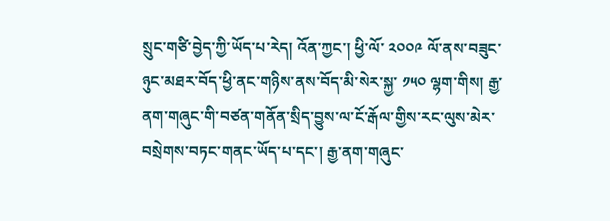སྲུང་གཙི་བྱེད་ཀྱི་ཡོད་པ་རེད། འོན་ཀྱང་། ཕྱི་ལོ་ ༢༠༠༩ ལོ་ནས་བཟུང་ཉུང་མཐར་བོད་ཕྱི་ནང་གཉིས་ནས་བོད་མི་སེར་སྐྱ་ ༡༥༠ ལྷག་གིས། རྒྱ་ནག་གཞུང་གི་བཙན་གནོན་སྲིད་བྱུས་ལ་ངོ་རྒོལ་གྱིས་རང་ལུས་མེར་བསྲེགས་བཏང་གནང་ཡོད་པ་དང་། རྒྱ་ནག་གཞུང་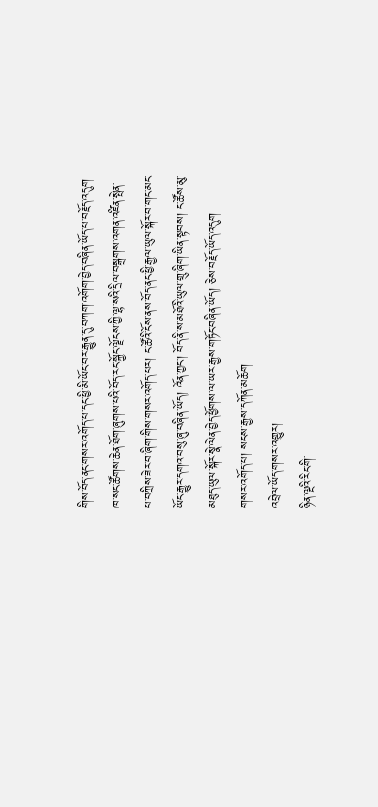གིས་བོད་ནང་གསར་འགོད་པ་དང་ཕྱི་མི་ཡོང་བར་རྒྱུན་དུ་བཀག་འགོག་བྱེད་བཞིན་ཡོད་པ་བརྗོད་འདུག
ཁ་སང་ཚོགས་ཆེན་ཐོག་ཞུགས་པའི་བོད་རང་སྐྱོང་ལྗོངས་ཀྱི་ལྷ་སའི་དྲིལ་བསྒྲགས་འགན་འཛིན་སྤེན་པ་བཀྲིས་ཟེར་བ་ཞིག་གིས་གསར་འགོད་པར། ང་ཚོའི་ངོས་ནས་བོད་ནང་ཕྱི་རྒྱལ་ཡུལ་སྐོར་བ་གང་མང་ཡོང་རྒྱུར་དགའ་བསུ་ཞུ་བཞིན་ཡོད། འོན་ཀྱང་། བོད་ནི་ས་མཐོའི་ཡུལ་གྲུ་ཞིག་ཡིན་སྟབས། ང་ཚོས་མུ་མཐུད་ཡུལ་སྐོར་སྣེ་ལེན་བྱེད་ཕྱོགས་ལ་ཡར་རྒྱས་གཏོང་བཞིན་ཡོད། ཅེས་བརྗོད་ཡོད་འདུག
གསར་འགོད་པ། སངས་རྒྱས་དཀོན་མཆོག
འབྲེལ་ཡོད་གསར་འགྱུར།
ཉིན་ལྔའི་རིང་གི་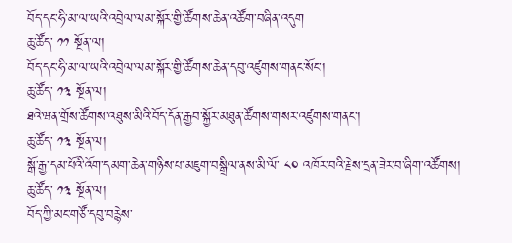བོད་དང་ཧི་མ་ལ་ཡའི་འབྲེལ་ལམ་སྐོར་གྱི་ཚོགས་ཆེན་འཚོག་བཞིན་འདུག
ཆུ་ཚོད་ ༡༡ སྔོན་ལ།
བོད་དང་ཧི་མ་ལ་ཡའི་འབྲེལ་ལམ་སྐོར་གྱི་ཚོགས་ཆེན་དབུ་འཛུགས་གནང་སོང་།
ཆུ་ཚོད་ ༡༣ སྔོན་ལ།
ཐའེ་ཝན་གྲོས་ཚོགས་འཐུས་མིའི་བོད་དོན་རྒྱབ་སྐྱོར་མཐུན་ཚོགས་གསར་འཛུགས་གནང་།
ཆུ་ཚོད་ ༡༣ སྔོན་ལ།
སྒོ་རྒྱ་དམ་པོའི་འོག་དམག་ཆེན་གཉིས་པ་མཇུག་བསྒྲིལ་ནས་མི་ལོ་ ༨༠ འཁོར་བའི་རྗེས་དྲན་ཟེར་བ་ཞིག་འཚོགས།
ཆུ་ཚོད་ ༡༣ སྔོན་ལ།
བོད་ཀྱི་མང་གཙོ་དབུ་བརྙེས་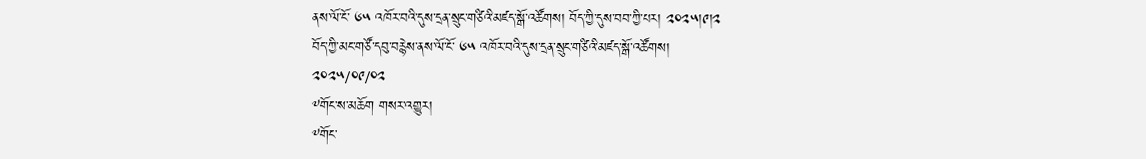ནས་ལོ་ངོ་ ༦༥ འཁོར་བའི་དུས་དྲན་སྲུང་གཙིའི་མཛད་སྒོ་འཚོགས། བོད་ཀྱི་དུས་བབ་ཀྱི་པར། ༢༠༢༥།༩།༢
བོད་ཀྱི་མང་གཙོ་དབུ་བརྙེས་ནས་ལོ་ངོ་ ༦༥ འཁོར་བའི་དུས་དྲན་སྲུང་གཙིའི་མཛད་སྒོ་འཚོགས།
༢༠༢༥/༠༩/༠༢
༸གོང་ས་མཆོག གསར་འགྱུར།
༸གོང་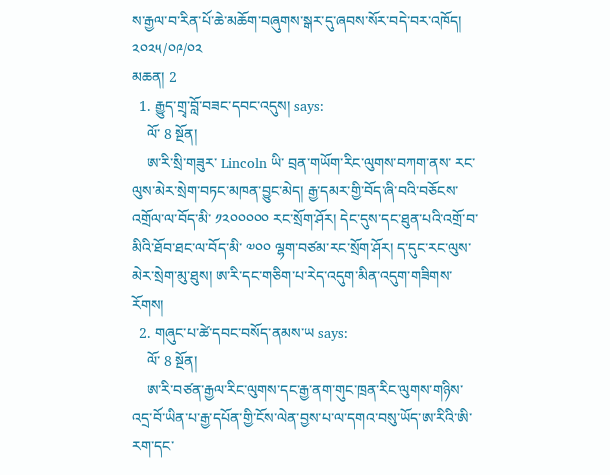ས་རྒྱལ་བ་རིན་པོ་ཆེ་མཆོག་བཞུགས་སྒར་དུ་ཞབས་སོར་བདེ་བར་འཁོད།
༢༠༢༥/༠༩/༠༢
མཆན། 2
  1. རྒྱུད་གྲྭ་བློ་བཟང་དབང་འདུས། says:
    ལོ་ 8 སྔོན།
    ཨ་རི་སྲི་གཟུར་ Lincoln ཡི་ བྲན་གཡོག་རིང་ལུགས་བཀག་ནས་ རང་ལུས་མེར་སྲེག་བཏང་མཁན་བྱུང་མེད། རྒྱ་དམར་གྱི་བོད་ཞི་བའི་བཅོངས་འགྲོལ་ལ་བོད་མི་ ༡༢༠༠༠༠༠ རང་སྲོག་ཤོར། དེང་དུས་དང་ཐུན་པའི་འགྲོ་བ་མིའི་ཐོབ་ཐང་ལ་བོད་མི་ ༧༠༠ ལྷག་བཙམ་རང་སྲོག་ཤོར། ད་དུང་རང་ལུས་མེར་སྲེག་མུ་ཐུས། ཨ་རི་དང་གཅིག་པ་རེད་འདུག་མིན་འདུག་གཟིགས་རོགས།
  2. གཞུང་པ་ཚེ་དབང་བསོད་ནམས་ཡ says:
    ལོ་ 8 སྔོན།
    ཨ་རི་བཙན་རྒྱལ་རིང་ལུགས་དང་རྒྱ་ནག་གུང་ཁྲན་རིང་ལུགས་གཉིས་འདྲ་བོ་ཡིན་པ་རྒྱ་དཔོན་གྱི་ངོས་ལེན་བྱས་པ་ལ་དགའ་བསུ་ཡོད་ཨ་རིའི་ཨི་རག་དང་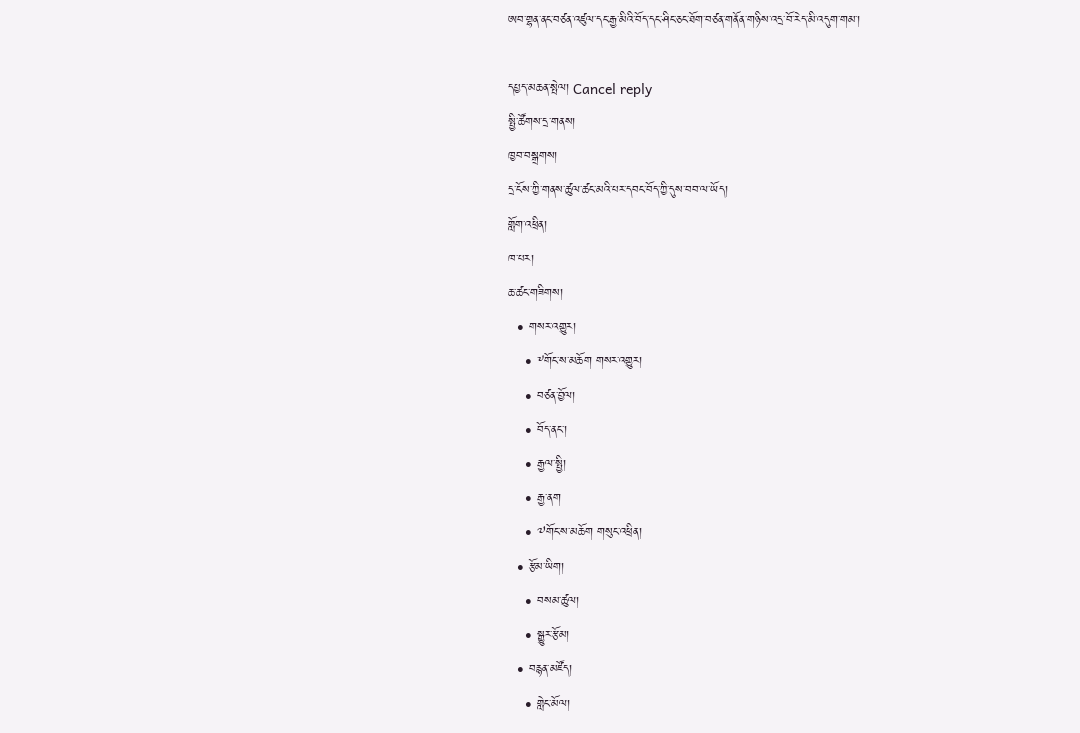ཨབ་གྷན་ནང་བཙན་འཛུལ་དང་རྒྱ་མིའི་བོད་དང་ཤིང་ཅང་ཐོག་བཙན་གནོན་གཉིས་འདྲ་བོ་རེད་མི་འདུག་གམ་།

དཔྱད་མཆན་སྤེལ། Cancel reply
སྤྱི་ཚོགས་དྲ་གནས།
ཁྱབ་བསྒྲགས།
དྲ་ངོས་ཀྱི་གནས་ཚུལ་ཚང་མའི་པར་དབང་བོད་ཀྱི་དུས་བབ་ལ་ཡོད།
གློག་འཕྲིན།
ཁ་པར།
ཆ་ཚང་གཟིགས།
  • གསར་འགྱུར།
    • ༸གོང་ས་མཆོག གསར་འགྱུར།
    • བཙན་བྱོལ།
    • བོད་ནང་།
    • རྒྱལ་སྤྱི།
    • རྒྱ་ནག
    • ༧གོང་ས་མཆོག གསུང་འཕྲིན།
  • རྩོམ་ཡིག།
    • བསམ་ཚུལ།
    • སྒྱུར་རྩོམ།
  • བརྙན་མཛོད།
    • གླེང་མོལ།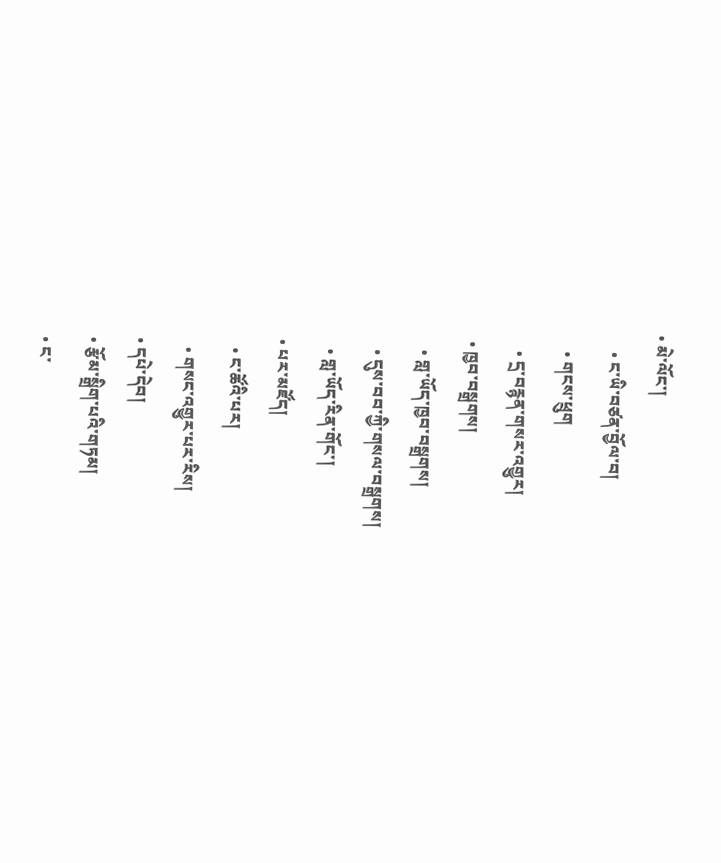• མེ་ལོང་།
    • ང་ཡི་བཙན་བྱོལ་བ།
    • གངས་ཕྲུག
    • དྲ་བརྙན་གསར་འགྱུར།
  • ཁྱབ་བསྒྲགས།
    • གླ་ཡོད་ཁྱབ་བསྒྲགས།
    • དུས་བབ་ཀྱི་གསལ་བསྒྲགས།
    • གླ་ཡོད་རིན་གོང་།
  • པར་མཛོད།
    • ང་ཚོའི་པར།
    • གསང་འགྱུར་པར་རིས།
  • དཔེ་དེབ།
  • རྩོམ་སྒྲིག་པའི་གཏམ།
  • ང་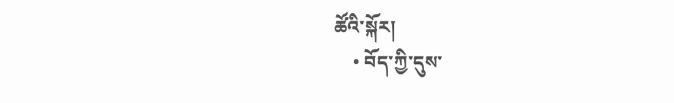ཚོའི་སྐོར།
    • བོད་ཀྱི་དུས་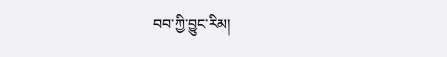བབ་ཀྱི་བྱུང་རིམ།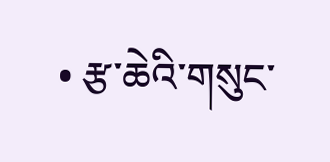• རྩ་ཆེའི་གསུང་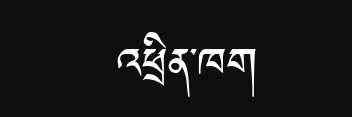འཕྲིན་ཁག